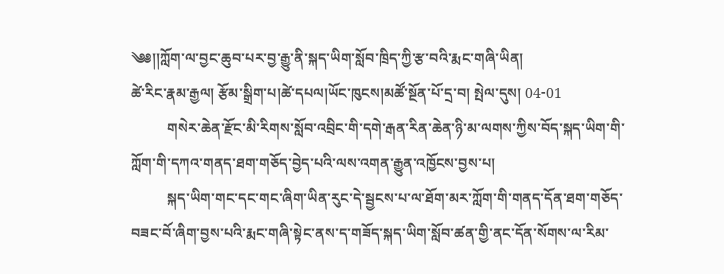༄༅།།ཀློག་ལ་བྱང་ཆུབ་པར་བྱ་རྒྱུ་ནི་སྐད་ཡིག་སློབ་ཁྲིད་ཀྱི་རྩ་བའི་རྨང་གཞི་ཡིན།
ཚེ་རིང་རྣམ་རྒྱལ། རྩོམ་སྒྲིག་པ།ཚེ་དཔལ།ཡོང་ཁུངས།མཚོ་སྔོན་པོ་དྲ་བ། སྤེལ་དུས། 04-01
          གསེར་ཆེན་རྫོང་མི་རིགས་སློབ་འབྲིང་གི་དགེ་རྒན་རིན་ཆེན་ཉི་མ་ལགས་ཀྱིས་བོད་སྐད་ཡིག་གི་ཀློག་གི་དཀའ་གནད་ཐག་གཅོད་བྱེད་པའི་ལས་འགན་རྒྱུན་འཁྱོངས་བྱས་པ།
          སྐད་ཡིག་གང་དང་གང་ཞིག་ཡིན་རུང་དེ་སྦྱངས་པ་ལ་ཐོག་མར་ཀློག་གི་གནད་དོན་ཐག་གཅོད་བཟང་བོ་ཞིག་བྱས་པའི་རྨང་གཞི་སྟེང་ནས་ད་གཟོད་སྐད་ཡིག་སློབ་ཚན་གྱི་ནང་དོན་སོགས་ལ་རིམ་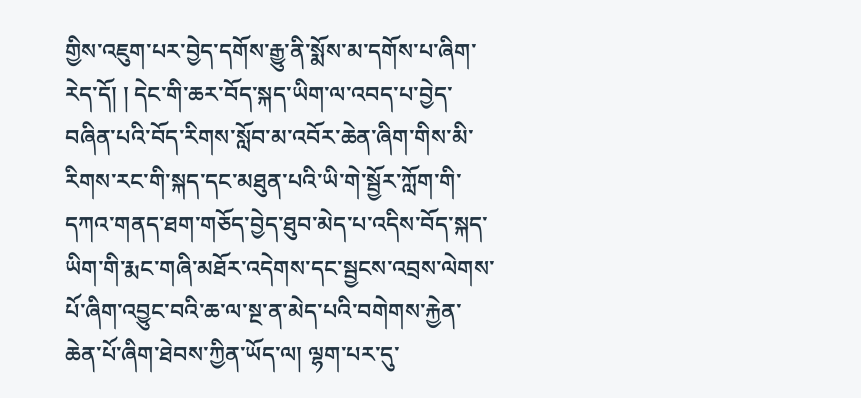གྱིས་འཇུག་པར་བྱེད་དགོས་རྒྱུ་ནི་སྨོས་མ་དགོས་པ་ཞིག་རེད་དོ། ། དེང་གི་ཆར་བོད་སྐད་ཡིག་ལ་འབད་པ་བྱེད་བཞིན་པའི་བོད་རིགས་སློབ་མ་འབོར་ཆེན་ཞིག་གིས་མི་རིགས་རང་གི་སྐད་དང་མཐུན་པའི་ཡི་གེ་སྦྱོར་ཀློག་གི་དཀའ་གནད་ཐག་གཅོད་བྱེད་ཐུབ་མེད་པ་འདིས་བོད་སྐད་ཡིག་གི་རྨང་གཞི་མཐོར་འདེགས་དང་སྦྱངས་འབྲས་ལེགས་པོ་ཞིག་འབྱུང་བའི་ཆ་ལ་སྔ་ན་མེད་པའི་བགེགས་རྐྱེན་ཆེན་པོ་ཞིག་ཐེབས་ཀྱིན་ཡོད་ལ། ལྷག་པར་དུ་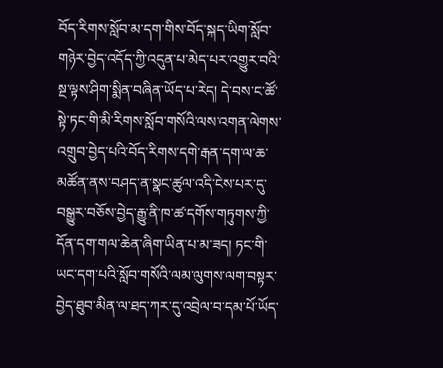བོད་རིགས་སློབ་མ་དག་གིས་བོད་སྐད་ཡིག་སློབ་གཉེར་བྱེད་འདོད་ཀྱི་འདུན་པ་མེད་པར་འགྱུར་བའི་སྔ་ལྟས་ཤིག་སྨིན་བཞིན་ཡོད་པ་རེད། དེ་བས་ང་ཚོ་སྟེ་ཏང་གི་མི་རིགས་སློབ་གསོའི་ལས་འགན་ལེགས་འགྲུབ་བྱེད་པའི་བོད་རིགས་དགེ་རྒན་དག་ལ་ཆ་མཚོན་ནས་བཤད་ན་སྣང་ཚུལ་འདི་ངེས་པར་དུ་བསྒྱུར་བཅོས་བྱེད་རྒྱུ་ནི་ཁ་ཚ་དགོས་གཏུགས་ཀྱི་དོན་དག་གལ་ཆེན་ཞིག་ཡིན་པ་མ་ཟད། ཏང་གི་ཡང་དག་པའི་སློབ་གསོའི་ལམ་ལུགས་ལག་བསྟར་བྱེད་ཐུབ་མིན་ལ་ཐད་ཀར་དུ་འབྲེལ་བ་དམ་པོ་ཡོད་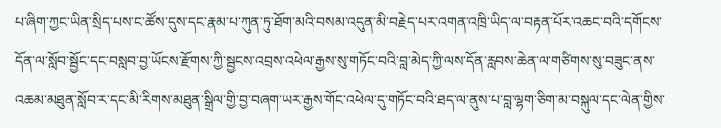པ་ཞིག་ཀྱང་ཡིན་སྲིད་པས་ང་ཚོས་དུས་དང་རྣམ་པ་ཀུན་ཏུ་ཐོག་མའི་བསམ་འདུན་མི་བརྗེད་པར་འགན་འཁྲི་ཡིད་ལ་བརྟན་པོར་འཆང་བའི་དགོངས་དོན་ལ་སློབ་སྦྱོང་དང་བསླབ་བྱ་ཡོངས་རྫོགས་ཀྱི་སྦྱངས་འབྲས་འཕེལ་རྒྱས་སུ་གཏོང་བའི་བླ་མེད་ཀྱི་ལས་དོན་རླབས་ཆེན་ལ་གཙིགས་སུ་བཟུང་ནས་འཆམ་མཐུན་སློབ་ར་དང་མི་རིགས་མཐུན་སྒྲིལ་གྱི་བྱ་བཞག་ཡར་རྒྱས་གོང་འཕེལ་དུ་གཏོང་བའི་ཐད་ལ་ནུས་པ་བླ་ལྷག་ཅིག་མ་བསྐུལ་དང་ལེན་གྱིས་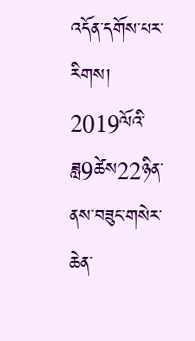འདོན་དགོས་པར་རིགས།
2019ལོའི་ཟླ9ཚེས22ཉིན་ནས་བཟུང་གསེར་ཆེན་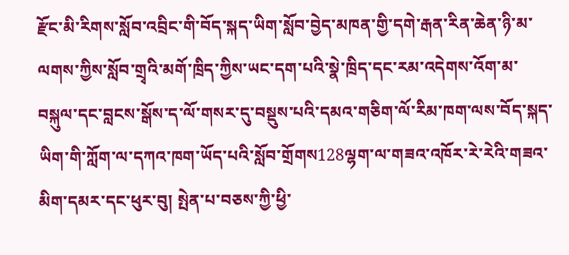རྫོང་མི་རིགས་སློབ་འབྲིང་གི་བོད་སྐད་ཡིག་སློབ་བྱེད་མཁན་གྱི་དགེ་རྒན་རིན་ཆེན་ཉི་མ་ལགས་ཀྱིས་སློབ་གྲྭའི་མགོ་ཁྲིད་ཀྱིས་ཡང་དག་པའི་སྣེ་ཁྲིད་དང་རམ་འདེགས་འོག་མ་བསྐུལ་དང་བླངས་སྒོས་ད་ལོ་གསར་དུ་བསྡུས་པའི་དམའ་གཅིག་ལོ་རིམ་ཁག་ལས་བོད་སྐད་ཡིག་གི་ཀློག་ལ་དཀའ་ཁག་ཡོད་པའི་སློབ་གྲོགས128ལྷག་ལ་གཟའ་འཁོར་རེ་རེའི་གཟའ་མིག་དམར་དང་ཕུར་བུ། སྤེན་པ་བཅས་ཀྱི་ཕྱི་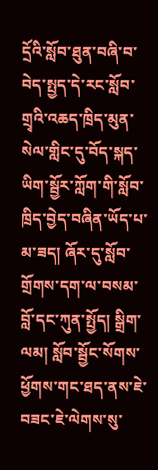དྲོའི་སློབ་ཐུན་བཞི་བ་བེད་སྤྱད་དེ་རང་སློབ་གྲྭའི་འཆད་ཁྲིད་མུན་སེལ་གླིང་དུ་བོད་སྐད་ཡིག་སྦྱོར་ཀློག་གི་སློབ་ཁྲིད་བྱེད་བཞིན་ཡོད་པ་མ་ཟད། ཞོར་དུ་སློབ་གྲོགས་དག་ལ་བསམ་བློ་དང་ཀུན་སྤྱོད། སྒྲིག་ལམ། སློབ་སྦྱོང་སོགས་ཕྱོགས་གང་ཐད་ནས་ཇེ་བཟང་ཇེ་ལེགས་སུ་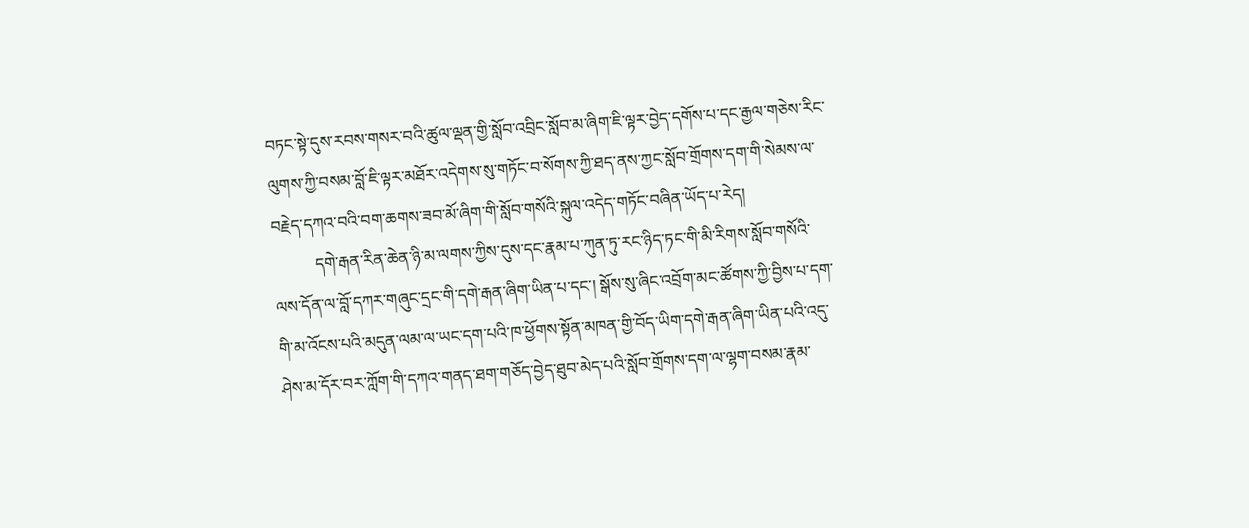བཏང་སྟེ་དུས་རབས་གསར་བའི་ཚུལ་ལྡན་གྱི་སློབ་འབྲིང་སློབ་མ་ཞིག་ཇི་ལྟར་བྱེད་དགོས་པ་དང་རྒྱལ་གཅེས་རིང་ལུགས་ཀྱི་བསམ་བློ་ཇི་ལྟར་མཐོར་འདེགས་སུ་གཏོང་བ་སོགས་ཀྱི་ཐད་ནས་ཀྱང་སློབ་གྲོགས་དག་གི་སེམས་ལ་བརྗེད་དཀའ་བའི་བག་ཆགས་ཟབ་མོ་ཞིག་གི་སློབ་གསོའི་སྐུལ་འདེད་གཏོང་བཞིན་ཡོད་པ་རེད།
          དགེ་རྒན་རིན་ཆེན་ཉི་མ་ལགས་ཀྱིས་དུས་དང་རྣམ་པ་ཀུན་ཏུ་རང་ཉིད་ཏང་གི་མི་རིགས་སློབ་གསོའི་ལས་དོན་ལ་བློ་དཀར་གཞུང་དྲང་གི་དགེ་རྒན་ཞིག་ཡིན་པ་དང་། སྒོས་སུ་ཞིང་འབྲོག་མང་ཚོགས་ཀྱི་བྱིས་པ་དག་གི་མ་འོངས་པའི་མདུན་ལམ་ལ་ཡང་དག་པའི་ཁ་ཕྱོགས་སྟོན་མཁན་གྱི་བོད་ཡིག་དགེ་རྒན་ཞིག་ཡིན་པའི་འདུ་ཤེས་མ་དོར་བར་ཀློག་གི་དཀའ་གནད་ཐག་གཅོད་བྱེད་ཐུབ་མེད་པའི་སློབ་གྲོགས་དག་ལ་ལྷག་བསམ་རྣམ་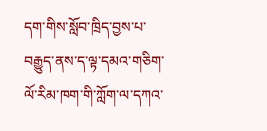དག་གིས་སློབ་ཁྲིད་བྱས་པ་བརྒྱུད་ནས་ད་ལྟ་དམའ་གཅིག་ལོ་རིམ་ཁག་གི་ཀློག་ལ་དཀའ་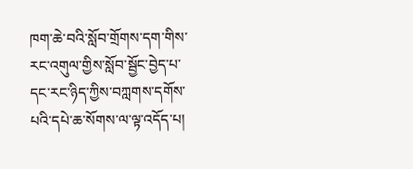ཁག་ཆེ་བའི་སློབ་གྲོགས་དག་གིས་རང་འགུལ་གྱིས་སློབ་སྦྱོང་བྱེད་པ་དང་རང་ཉིད་ཀྱིས་བཀླགས་དགོས་པའི་དཔེ་ཆ་སོགས་ལ་ལྟ་འདོད་པ།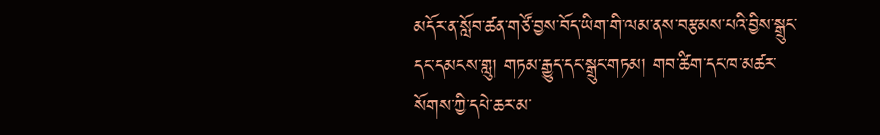མདོར་ན་སློབ་ཚན་གཙོ་བྱས་བོད་ཡིག་གི་ལམ་ནས་བརྩམས་པའི་བྱིས་སྒྲུང་དང་དམངས་གླུ། གཏམ་རྒྱུད་དང་སྒྲུང་གཏམ། གབ་ཚིག་དང་ཁ་མཚར་སོགས་ཀྱི་དཔེ་ཆར་མ་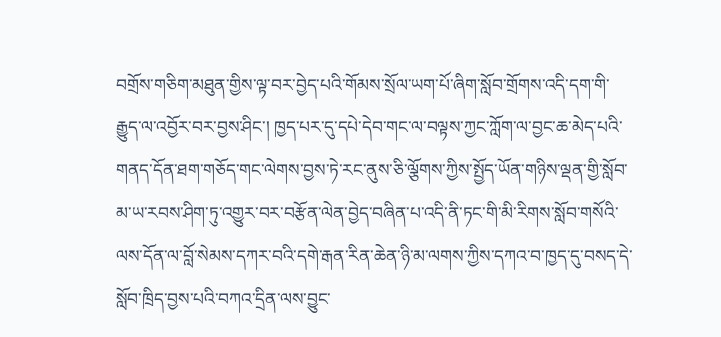བགྲོས་གཅིག་མཐུན་གྱིས་ལྟ་བར་བྱེད་པའི་གོམས་སྲོལ་ཡག་པོ་ཞིག་སློབ་གྲོགས་འདི་དག་གི་རྒྱུད་ལ་འབྱོར་བར་བྱས་ཤིང་། ཁྱད་པར་དུ་དཔེ་དེབ་གང་ལ་བལྟས་ཀྱང་ཀློག་ལ་བྱང་ཆ་མེད་པའི་གནད་དོན་ཐག་གཅོད་གང་ལེགས་བྱས་ཏེ་རང་ནུས་ཅི་ལྕོགས་ཀྱིས་སྤྱོད་ཡོན་གཉིས་ལྡན་གྱི་སློབ་མ་ཡ་རབས་ཤིག་ཏུ་འགྱུར་བར་བརྩོན་ལེན་བྱེད་བཞིན་པ་འདི་ནི་ཏང་གི་མི་རིགས་སློབ་གསོའི་ལས་དོན་ལ་བློ་སེམས་དཀར་བའི་དགེ་རྒན་རིན་ཆེན་ཉི་མ་ལགས་ཀྱིས་དཀའ་བ་ཁྱད་དུ་བསད་དེ་སློབ་ཁྲིད་བྱས་པའི་བཀའ་དྲིན་ལས་བྱུང་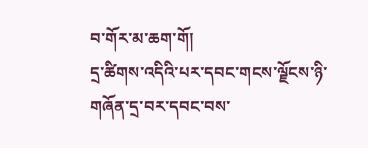བ་གོར་མ་ཆག་གོ།
དྲ་ཚིགས་འདིའི་པར་དབང་གངས་ལྗོངས་ཉི་གཞོན་དྲ་བར་དབང་བས་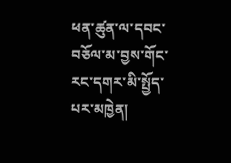ཕན་ཚུན་ལ་དབང་བཅོལ་མ་བྱས་གོང་རང་དགར་མི་སྤྱོད་པར་མཁྱེན།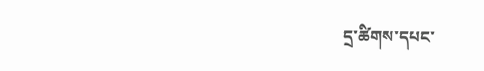དྲ་ཚིགས་དཔང་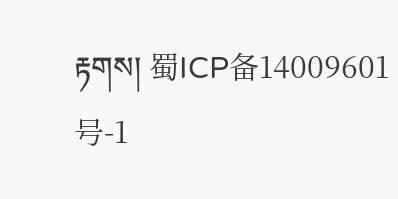རྟགས། 蜀ICP备14009601号-1